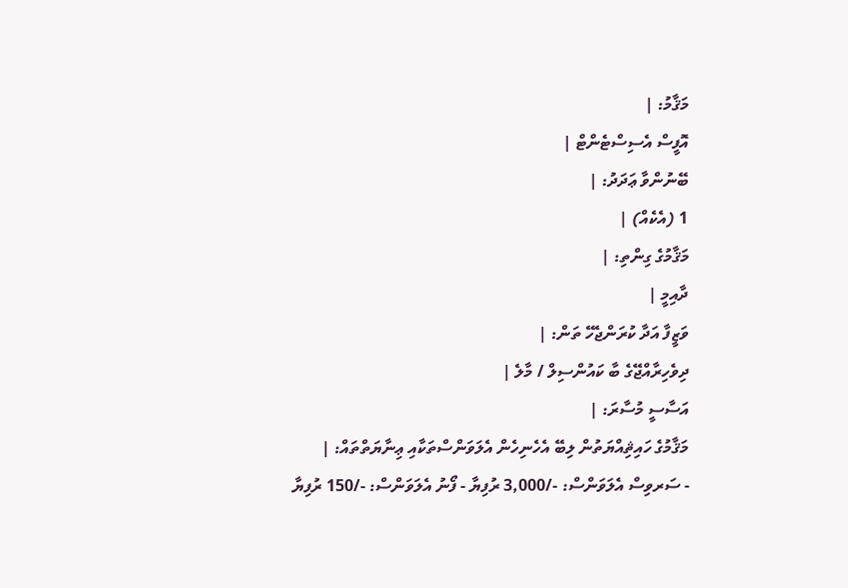މަޤާމު: |
އޮފީސް އެސިސްޓެންޓް |
ބޭނުންވާ ޢަދަދު: |
1 (އެކެއް) |
މަޤާމުގެ ގިންތި: |
ދާއިމީ |
ވަޒީފާ އަދާ ކުރަންޖެހޭ ތަން: |
ދިވެހިރާއްޖޭގެ ބާ ކައުންސިލް / މާލެ |
އަސާސީ މުސާރަ: |
މަޤާމުގެ ހައިޘިއްޔަތުން ލިބޭ އެހެނިހެން އެލަވަންސްތަކާއި ޢިނާޔަތްތައް: |
- ސަރވިސް އެލަވަންސް: -/3,000 ރުފިޔާ - ފޯނު އެލަވަންސް: -/150 ރުފިޔާ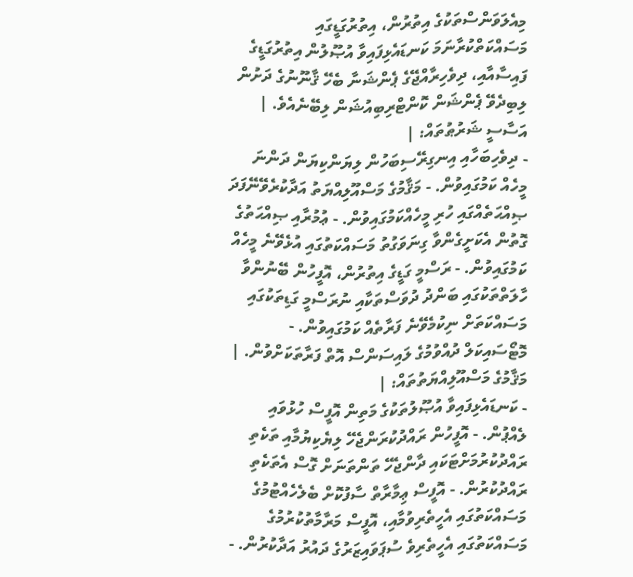މިއެލަވަންސްތަކުގެ އިތުރުން، އިތުރުގަޑީގައި މަސައްކަތްކުރާނަމަ ކަނޑައެޅިފައިވާ އުޞޫލުން އިތުރުގަޑީގެ ފައިސާއާއި، ދިވެހިރާއްޖޭގެ ޕެންޝަނާ ބެހޭ ޤާނޫނުގެ ދަށުން ލިބިދެވޭ ޕެންޝަން ކޮންޓްރިބިއުޝަން ލިބޭނެއެވެ. |
އަސާސީ ޝަރުޠުތައް: |
- ދިވެހިބަހާއި އިނގިރޭސިބަހުން ލިޔަންކިޔަން ދަންނަ މީހެއް ކަމުގައިވުން. - މަޤާމުގެ މަސްއޫލިއްޔަތު އަދާކުރެވޭނޭފަދަ ޞިއްޙަތެއްގައި ހުރި މީހެއްކަމުގައިވުން. - ޢުމުރާއި ޞިއްޙަތުގެ ގޮތުން އެކަށީގެންވާ ގިނަވަގުތު މަސައްކަތުގައި އުޅެވޭނެ މީހެއް ކަމުގައިވުން. - ރަސްމީ ގަޑީގެ އިތުރުން، އޮފީހުން ބޭނުންވާ ހާލަތްތަކުގައި ބަންދު ދުވަސްތަކާއި ނުރަސްމީ ގަޑިތަކުގައި މަސައްކަތަށް ނިކުމެވޭނެ ފަރާތެއް ކަމުގައިވުން. - މޮޓޯސައިކަލް ދުއްވުމުގެ ލައިސަންސް އޮތް ފަރާތަކަށްވުން. |
މަޤާމުގެ މަސްއޫލިއްޔަތުތައް: |
- ކަނޑައެޅިފައިވާ އުޞޫލުތަކުގެ މަތިން އޮފީސް ހުޅުވައި ލެއްޕުން. - އޮފީހުން ރައްދުކުރަންޖެހޭ ލިޔެކިޔުމާއި ތަކެތި ރައްދުކުރުމަށްޓަކައި ދާންޖެހޭ ތަންތަނަށް ގޮސް އެތަކެތި ރައްދުކުރުން. - އޮފީސް ޢިމާރާތް ސާފުކޮށް ބެލެހެއްޓުމުގެ މަސައްކަތުގައި އެހީތެރިވުމާއި، އޮފީސް މަރާމާތުކުރުމުގެ މަސައްކަތުގައި އެހީތެރިވެ ސުޕަވައިޒަރުގެ ދައުރު އަދާކުރުން. -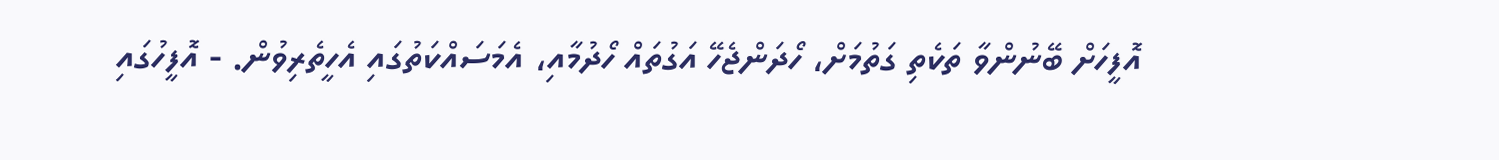އޮފީހަށް ބޭނުންވާ ތަކެތި ގަތުމަށް، ހޯދަންޖެހޭ އަގުތައް ހޯދުމާއި، އެމަސައްކަތުގައި އެހީތެރިވުން. - އޮފީހުގައި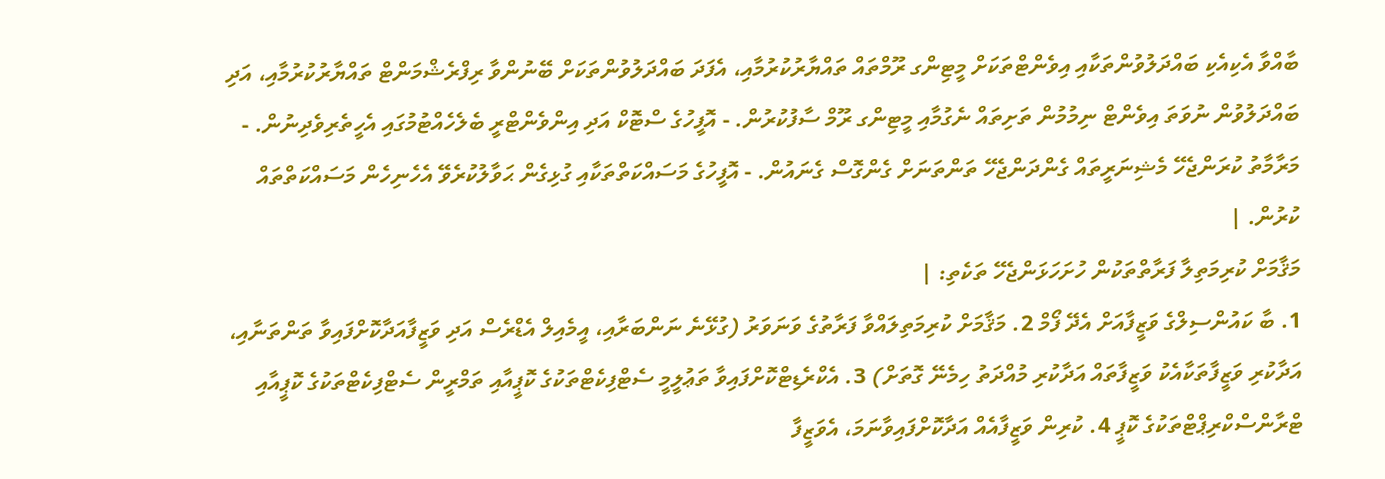ބާއްވާ އެކިއެކި ބައްދަލުވުންތަކާއި އިވެންޓްތަކަށް މީޓިންގ ރޫމްތައް ތައްޔާރުކުރުމާއި، އެފަދަ ބައްދަލުވުންތަކަށް ބޭނުންވާ ރިފްރެޝްމަންޓް ތައްޔާރުކުރުމާއި، އަދި ބައްދަލުވުން ނުވަތަ އިވެންޓް ނިމުމުން ތަށިތައް ނެގުމާއި މީޓިންގ ރޫމް ސާފުކުރުން. - އޮފީހުގެ ސްޓޮކް އަދި އިންވެންޓްރީ ބެލެހެއްޓުމުގައި އެހީތެރިވެދިނުން. - މަރާމާތު ކުރަންޖެހޭ މެޝިނަރީތައް ގެންދަންޖެހޭ ތަންތަނަށް ގެންގޮސް ގެނައުން. - އޮފީހުގެ މަސައްކަތްތަކާއި ގުޅިގެން ޙަވާލުކުރެވޭ އެހެނިހެން މަސައްކަތްތައް ކުރުން. |
މަޤާމަށް ކުރިމަތިލާ ފަރާތްތަކުން ހުށަހަޅަންޖެހޭ ތަކެތި: |
1. ބާ ކައުންސިލްގެ ވަޒީފާއަށް އެދޭ ފޯމް 2. މަޤާމަށް ކުރިމަތިލައްވާ ފަރާތުގެ ވަނަވަރު (ގުޅޭނެ ނަންބަރާއި، އީމެއިލް އެޑްރެސް އަދި ވަޒީފާއަދާކޮށްފައިވާ ތަންތަނާއި، އަދާކުރި ވަޒީފާތަކާއެކު ވަޒީފާތައް އަދާކުރި މުއްދަތު ހިމެނޭ ގޮތަށް) 3. އެކްރެޑިޓްކޮށްފައިވާ ތަޢުލީމީ ސެޓްފިކެޓްތަކުގެ ކޮޕީއާއި ތަމްރީން ސެޓްފިކެޓްތަކުގެ ކޮޕީއާއި ޓްރާންސްކްރިޕްޓްތަކުގެ ކޮޕީ 4. ކުރިން ވަޒީފާއެއް އަދާކޮށްފައިވާނަމަ، އެވަޒީފާ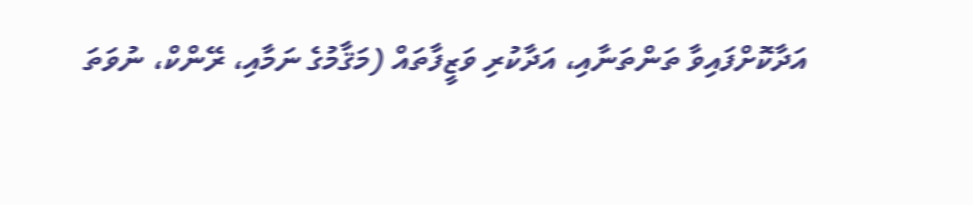އަދާކޮށްފައިވާ ތަންތަނާއި، އަދާކުރި ވަޒީފާތައް (މަޤާމުގެ ނަމާއި، ރޭންކް، ނުވަތަ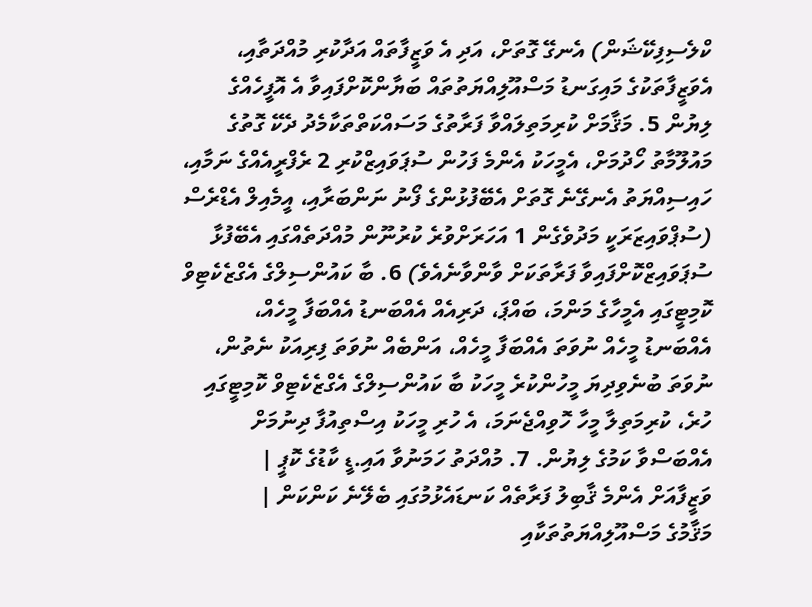ކްލެސިފިކޭޝަން) އެނގޭ ގޮތަށް، އަދި އެ ވަޒީފާތައް އަދާކުރި މުއްދަތާއި، އެވަޒީފާތަކުގެ މައިގަނޑު މަސްއޫލިއްޔަތުތައް ބަޔާންކޮށްފައިވާ އެ އޮފީހެއްގެ ލިޔުން 5. މަޤާމަށް ކުރިމަތިލައްވާ ފަރާތުގެ މަސައްކަތްތަކާމެދު ދެކޭ ގޮތުގެ މައުލޫމާތު ހޯދުމަށް، އެމީހަކު އެންމެ ފަހުން ސުޕަވައިޒްކުރި 2 ރެފްރީއެއްގެ ނަމާއި، ހައިސިއްޔަތު އެނގޭނެ ގޮތަށް އެބޭފުޅުންގެ ފޯނު ނަންބަރާއި، އީމެއިލް އެޑްރެސް (ސުޕްވައިޒަރަކީ މަދުވެގެން 1 އަހަރަށްވުރެ ކުރުނޫން މުއްދަތެއްގައި އެބޭފުޅާ ސުޕަވައިޒްކޮށްފައިވާ ފަރާތަކަށް ވާންވާނެއެވެ) 6. ބާ ކައުންސިލްގެ އެގްޒެކެޓިވް ކޮމިޓީގައި އެމީހާގެ މަންމަ، ބައްޕަ، ދަރިއެއް އެއްބަނޑު އެއްބަފާ މީހެއް، އެއްބަނޑު މީހެއް ނުވަތަ އެއްބަފާ މީހެއް، އަންބެއް ނުވަތަ ފިރިއަކު ނެތުން، ނުވަތަ ބުނެވިދިޔަ މީހުންކުރެ މީހަކު ބާ ކައުންސިލްގެ އެގްޒެކެޓިވް ކޮމިޓީގައި ހުރެ، ކުރިމަތިލާ މީހާ ހޮވިއްޖެނަމަ، އެ ހުރި މީހަކު އިސްތިއުފާ ދިނުމަށް އެއްބަސްވާ ކަމުގެ ލިޔުން. 7. މުއްދަތު ހަމަނުވާ އައި.ޑީ ކާޑުގެ ކޮޕީ |
ވަޒީފާއަށް އެންމެ ޤާބިލު ފަރާތެއް ކަނޑައެޅުމުގައި ބެލޭނެ ކަންކަން |
މަޤާމުގެ މަސްއޫލިއްޔަތުތަކާއި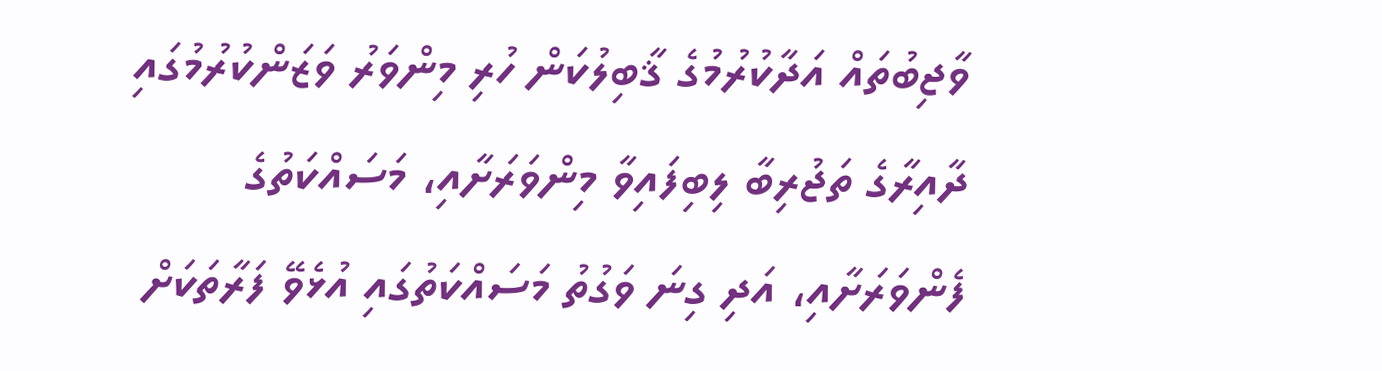ވާޖިބުތައް އަދާކުރުމުގެ ޤާބިލުކަން ހުރި މިންވަރު ވަޒަންކުރުމުގައި ދާއިރާގެ ތަޖުރިބާ ލިބިފައިވާ މިންވަރަށާއި، މަސައްކަތުގެ ފެންވަރަށާއި، އަދި ގިނަ ވަގުތު މަސައްކަތުގައި އުޅެވޭ ފަރާތަކަށް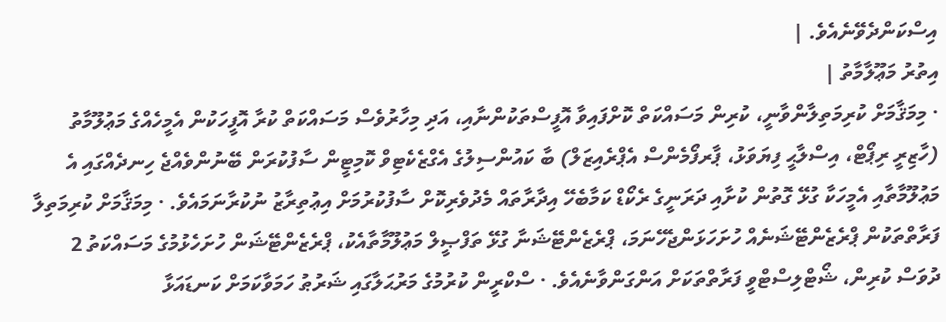އިސްކަންދެވޭނެއެވެ. |
އިތުރު މަޢޫލާމާތު |
· މިމަޤާމަށް ކުރިމަތިލާންވާނީ، ކުރިން މަސައްކަތް ކޮށްފައިވާ އޮފީސްތަކުންނާއި، އަދި މިހާރުވެސް މަސައްކަތް ކުރާ އޮފީހަކުން އެމީހެއްގެ މަޢުލޫމާތު (ހާޒިރީ ރިޕޯޓް، އިސްލާޙީ ފިޔަވަޅު، ޕާރފޯމެންސް އެޕްރެއިޒަލް) ބާ ކައުންސިލުގެ އެގްޒެކެޓިވް ކޮމިޓީން ސާފުކުރަން ބޭނުންވެއްޖެ ހިނދެއްގައި އެ މަޢުލޫމާތާއި އެމީހަކާ ގުޅޭ ގޮތުން ކުށާއި ދަރަނީގެ ރެކޯޑް ކަމާބެހޭ އިދާރާތައް މެދުވެރިކޮށް ސާފުކުރުމަށް އިޢުތިރާޒު ނުކުރާނަމައެވެ. · މިމަޤާމަށް ކުރިމަތިލާ ފަރާތްތަކުން ޕްރެޒެންޓޭޝަނެއް ހުށަހަޅަންޖެހޭނަމަ، ޕްރެޒެންޓޭޝަނާ ގުޅޭ ތަފްޞީލް މަޢުލޫމާތާއެކު، ޕްރެޒެންޓޭޝަން ހުށަހެޅުމުގެ މަސައްކަތު 2 ދުވަސް ކުރިން، ޝޯޓްލިސްޓްވީ ފަރާތްތަކަށް އަންގަންވާނެއެވެ. · ސްކްރީން ކުރުމުގެ މަރުޙަލާގައި ޝަރުޠު ހަމަވާކަމަށް ކަނޑައަޅާ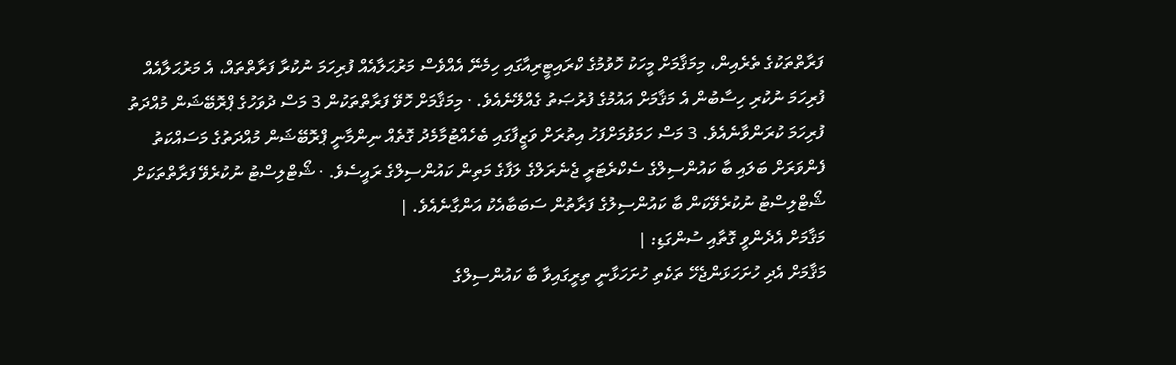ފަރާތްތަކުގެ ތެރެއިން، މިމަޤާމަށް މީހަކު ހޮވުމުގެ ކްރައިޓީރިއާގައި ހިމެނޭ އެއްވެސް މަރުޙަލާއެއް ފުރިހަމަ ނުކުރާ ފަރާތްތައް، އެ މަރުޙަލާއެއް ފުރިހަމަ ނުކުރި ހިސާބުން އެ މަޤާމަށް އައުމުގެ ފުރުޞަތު ގެއްލޭނެއެވެ. · މިމަޤާމަށް ހޮވޭ ފަރާތްތަކުން 3 މަސް ދުވަހުގެ ޕްރޮބޭޝަން މުއްދަތު ފުރިހަމަ ކުރަންވާނެއެވެ. 3 މަސް ހަމަވުމަށްފަހު އިތުރަށް ވަޒީފާގައި ބެހެއްޓުމާމެދު ގޮތެއް ނިންމާނީ ޕްރޮބޭޝަން މުއްދަތުގެ މަސައްކަތު ފެންވަރަށް ބަލައި ބާ ކައުންސިލްގެ ސެކްރެޓަރީ ޖެނެރަލްގެ ލަފާގެ މަތިން ކައުންސިލްގެ ރައީސެވެ. · ޝޯޓްލިސްޓު ނުކުރެވޭ ފަރާތްތަކަށް ޝޯޓްލިސްޓު ނުކުރެވޭކަން ބާ ކައުންސިލުގެ ފަރާތުން ސަބަބާއެކު އަންގާނެއެވެ. |
މަޤާމަށް އެދެންވީ ގޮތާއި ސުންގަޑި: |
މަޤާމަށް އެދި ހުށަހަޅަންޖެހޭ ތަކެތި ހުށަހަޅާނީ ތިރީގައިވާ ބާ ކައުންސިލްގެ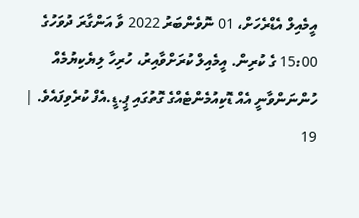އީމެއިލް އެޑްރެހަށް، 01 ނޮވެންބަރު 2022 ވާ އަންގާރަ ދުވަހުގެ 15:00 ގެ ކުރިން. އީމެއިލް ކުރަށްވާއިރު، ހުރިހާ ލިޔެކިޔުމެއް ހުންނަންވާނީ އެއް ޑޮކިއުމެންޓެއްގެ ގޮތުގައި ޕީ.ޑީ.އެފް ކުރެވިފައެވެ. |
19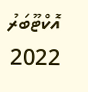އޮކްޓޫބަރު 2022